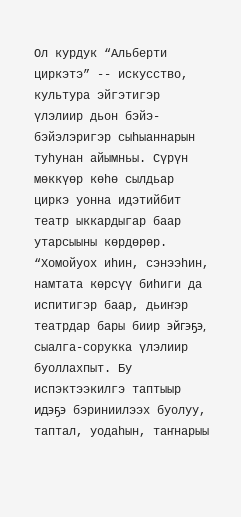Ол курдук “Альберти циркэтэ” -- искусство, культура эйгэтигэр үлэлиир дьон бэйэ-бэйэлэригэр сыһыаннарын туһунан айымньы. Сүрүн мөккүөр көһө сылдьар циркэ уонна идэтийбит театр ыккардыгар баар утарсыыны көрдөрөр. “Хомойуох иһин, сэнээһин, намтата көрсүү биһиги да испитигэр баар, дьиҥэр театрдар бары биир эйгэҕэ, сыалга-сорукка үлэлиир буоллахпыт. Бу испэктээкилгэ таптыыр идэҕэ бэриниилээх буолуу, таптал, уодаһын, таҥнарыы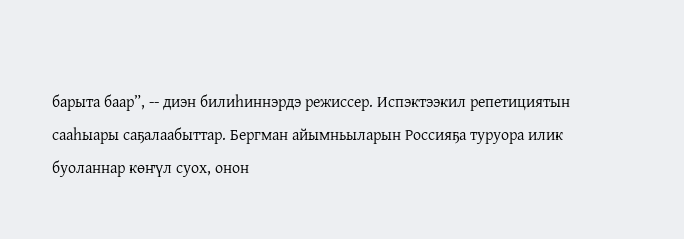барыта баар”, -- диэн билиһиннэрдэ режиссер. Испэктээкил репетициятын сааһыары саҕалаабыттар. Бергман айымньыларын Россияҕа туруора илик буоланнар көҥүл суох, онон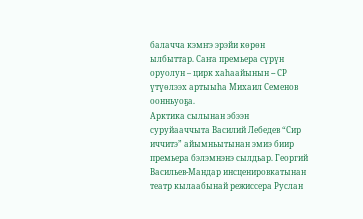балачча кэмҥэ эрэйи көрөн ылбыттар. Саҥа премьера сүрүн оруолун – цирк хаһаайынын -- СР үтүөлээх артыыһа Михаил Семенов оонньуоҕа.
Арктика сылынан эбээн суруйааччыта Василий Лебедев “Сир иччитэ” айымньытынан эмиэ биир премьера бэлэмнэнэ сылдьар. Георгий Васильев-Мандар инсценировкатынан театр кылаабынай режиссера Руслан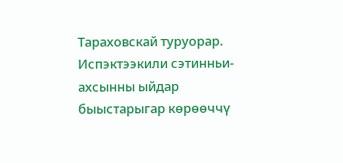Тараховскай туруорар. Испэктээкили сэтинньи-ахсынны ыйдар быыстарыгар көрөөччү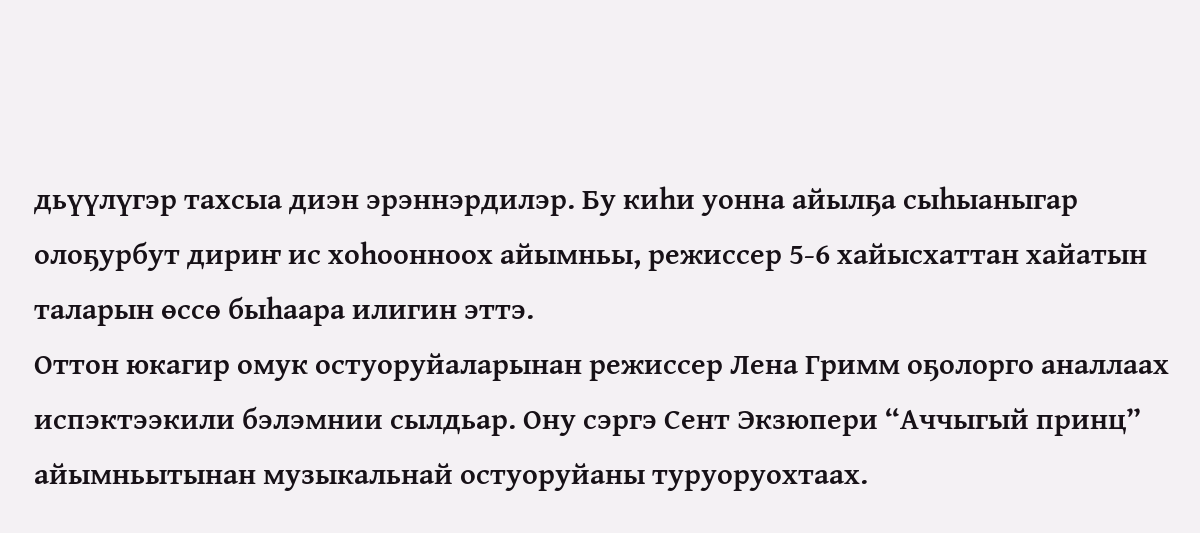дьүүлүгэр тахсыа диэн эрэннэрдилэр. Бу киһи уонна айылҕа сыһыаныгар олоҕурбут дириҥ ис хоһоонноох айымньы, режиссер 5-6 хайысхаттан хайатын таларын өссө быһаара илигин эттэ.
Оттон юкагир омук остуоруйаларынан режиссер Лена Гримм оҕолорго аналлаах испэктээкили бэлэмнии сылдьар. Ону сэргэ Сент Экзюпери “Аччыгый принц” айымньытынан музыкальнай остуоруйаны туруоруохтаах.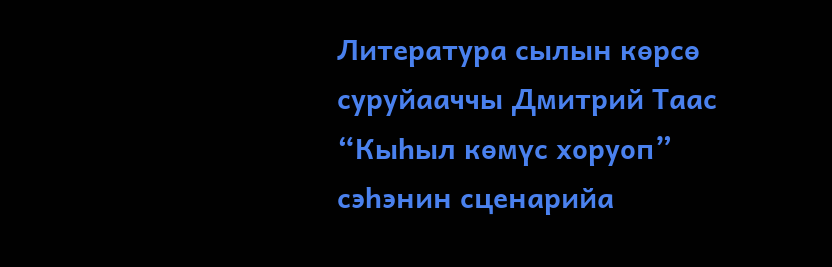Литература сылын көрсө суруйааччы Дмитрий Таас “Кыһыл көмүс хоруоп” сэһэнин сценарийа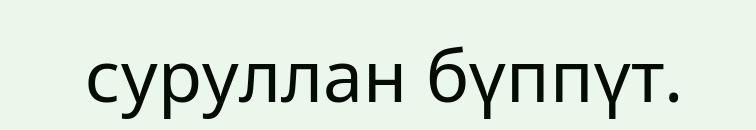суруллан бүппүт.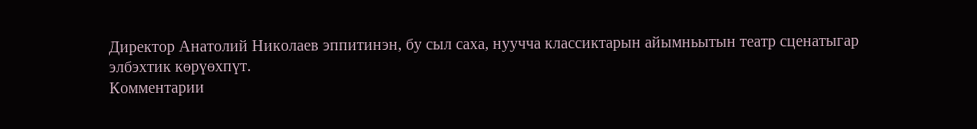Директор Анатолий Николаев эппитинэн, бу сыл саха, нуучча классиктарын айымньытын театр сценатыгар элбэхтик көрүөхпүт.
Комментарии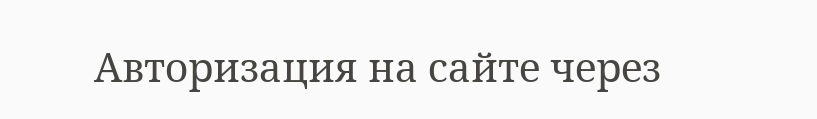Авторизация на сайте через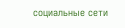социальные сети